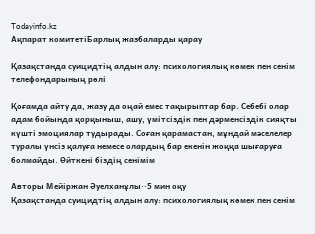Todayinfo.kz
Ақпарат комитетіБарлық жазбаларды қарау

Қазақстанда суицидтің алдын алу: психологиялық көмек пен сенім телефондарының рөлі

Қоғамда айту да, жазу да оңай емес тақырыптар бар. Себебі олар адам бойында қорқыныш, ашу, үмітсіздік пен дәрменсіздік сияқты күшті эмоциялар тудырады. Соған қарамастан, мұндай мәселелер туралы үнсіз қалуға немесе олардың бар екенін жоққа шығаруға болмайды. Өйткені біздің сенімім

Авторы Мейіржан Әуелханұлы··5 мин оқу
Қазақстанда суицидтің алдын алу: психологиялық көмек пен сенім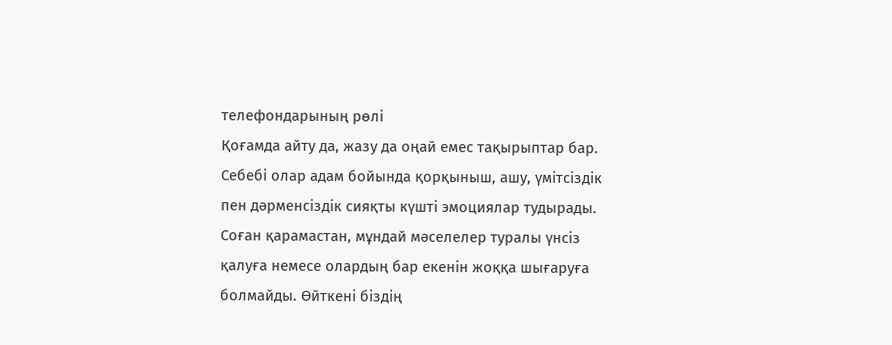телефондарының рөлі
Қоғамда айту да, жазу да оңай емес тақырыптар бар. Себебі олар адам бойында қорқыныш, ашу, үмітсіздік пен дәрменсіздік сияқты күшті эмоциялар тудырады. Соған қарамастан, мұндай мәселелер туралы үнсіз қалуға немесе олардың бар екенін жоққа шығаруға болмайды. Өйткені біздің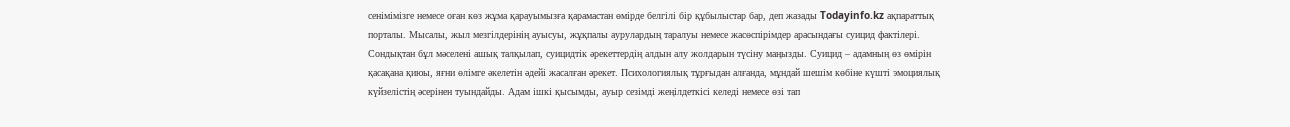сенімімізге немесе оған көз жұма қарауымызға қарамастан өмірде белгілі бір құбылыстар бар, деп жазады Todayinfo.kz ақпараттық порталы. Мысалы, жыл мезгілдерінің ауысуы, жұқпалы аурулардың таралуы немесе жасөспірімдер арасындағы суицид фактілері. Сондықтан бұл мәселені ашық талқылап, суицидтік әрекеттердің алдын алу жолдарын түсіну маңызды. Суицид – адамның өз өмірін қасақана қиюы, яғни өлімге әкелетін әдейі жасалған әрекет. Психологиялық тұрғыдан алғанда, мұндай шешім көбіне күшті эмоциялық күйзелістің әсерінен туындайды. Адам ішкі қысымды, ауыр сезімді жеңілдеткісі келеді немесе өзі тап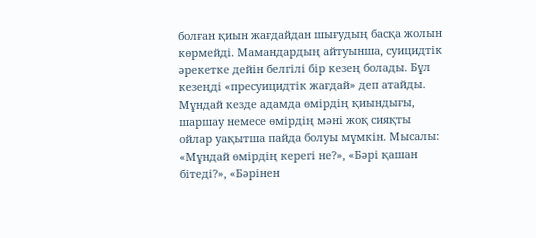болған қиын жағдайдан шығудың басқа жолын көрмейді. Мамандардың айтуынша, суицидтік әрекетке дейін белгілі бір кезең болады. Бұл кезеңді «пресуицидтік жағдай» деп атайды. Мұндай кезде адамда өмірдің қиындығы, шаршау немесе өмірдің мәні жоқ сияқты ойлар уақытша пайда болуы мүмкін. Мысалы: «Мұндай өмірдің керегі не?», «Бәрі қашан бітеді?», «Бәрінен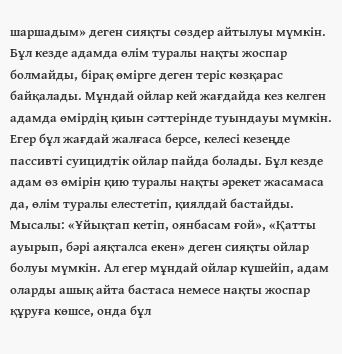шаршадым» деген сияқты сөздер айтылуы мүмкін. Бұл кезде адамда өлім туралы нақты жоспар болмайды, бірақ өмірге деген теріс көзқарас байқалады. Мұндай ойлар кей жағдайда кез келген адамда өмірдің қиын сәттерінде туындауы мүмкін. Егер бұл жағдай жалғаса берсе, келесі кезеңде пассивті суицидтік ойлар пайда болады. Бұл кезде адам өз өмірін қию туралы нақты әрекет жасамаса да, өлім туралы елестетіп, қиялдай бастайды. Мысалы: «Ұйықтап кетіп, оянбасам ғой», «Қатты ауырып, бәрі аяқталса екен» деген сияқты ойлар болуы мүмкін. Ал егер мұндай ойлар күшейіп, адам оларды ашық айта бастаса немесе нақты жоспар құруға көшсе, онда бұл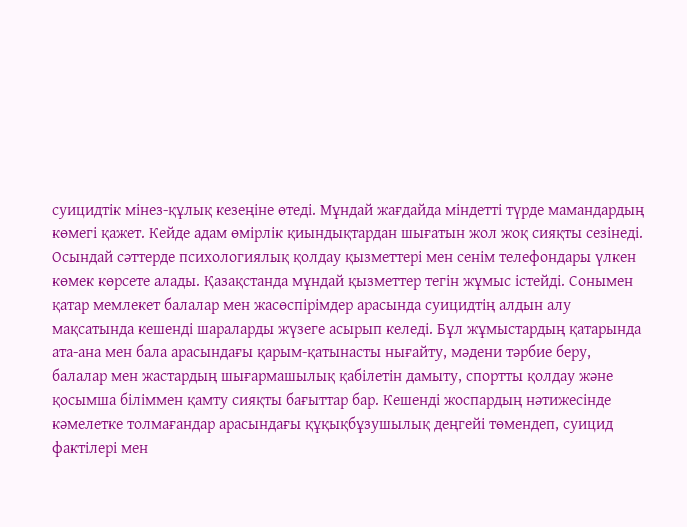суицидтік мінез-құлық кезеңіне өтеді. Мұндай жағдайда міндетті түрде мамандардың көмегі қажет. Кейде адам өмірлік қиындықтардан шығатын жол жоқ сияқты сезінеді. Осындай сәттерде психологиялық қолдау қызметтері мен сенім телефондары үлкен көмек көрсете алады. Қазақстанда мұндай қызметтер тегін жұмыс істейді. Сонымен қатар мемлекет балалар мен жасөспірімдер арасында суицидтің алдын алу мақсатында кешенді шараларды жүзеге асырып келеді. Бұл жұмыстардың қатарында ата-ана мен бала арасындағы қарым-қатынасты нығайту, мәдени тәрбие беру, балалар мен жастардың шығармашылық қабілетін дамыту, спортты қолдау және қосымша біліммен қамту сияқты бағыттар бар. Кешенді жоспардың нәтижесінде кәмелетке толмағандар арасындағы құқықбұзушылық деңгейі төмендеп, суицид фактілері мен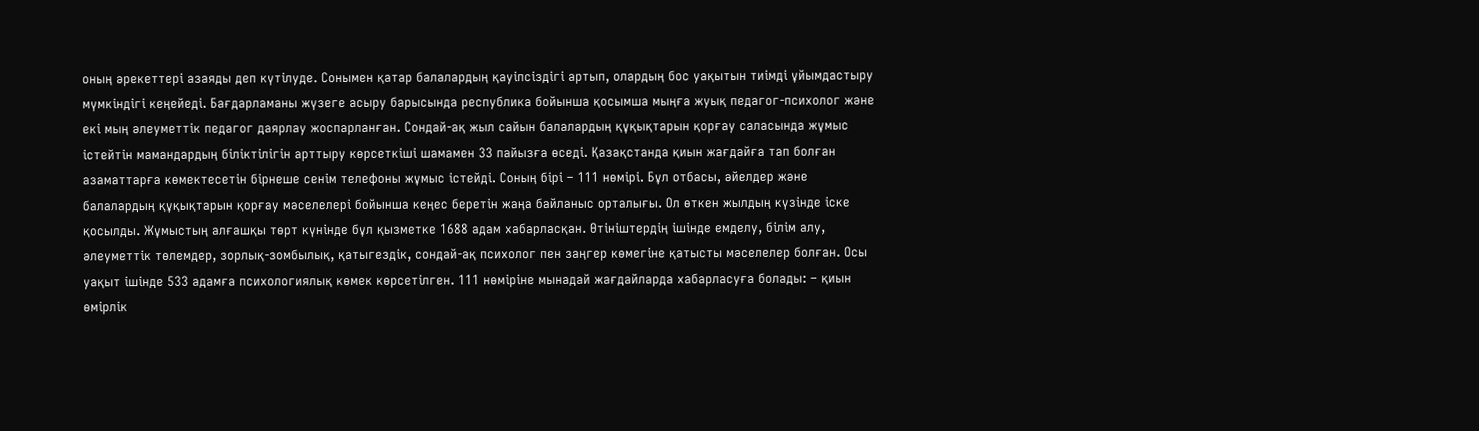оның әрекеттері азаяды деп күтілуде. Сонымен қатар балалардың қауіпсіздігі артып, олардың бос уақытын тиімді ұйымдастыру мүмкіндігі кеңейеді. Бағдарламаны жүзеге асыру барысында республика бойынша қосымша мыңға жуық педагог-психолог және екі мың әлеуметтік педагог даярлау жоспарланған. Сондай-ақ жыл сайын балалардың құқықтарын қорғау саласында жұмыс істейтін мамандардың біліктілігін арттыру көрсеткіші шамамен 33 пайызға өседі. Қазақстанда қиын жағдайға тап болған азаматтарға көмектесетін бірнеше сенім телефоны жұмыс істейді. Соның бірі – 111 нөмірі. Бұл отбасы, әйелдер және балалардың құқықтарын қорғау мәселелері бойынша кеңес беретін жаңа байланыс орталығы. Ол өткен жылдың күзінде іске қосылды. Жұмыстың алғашқы төрт күнінде бұл қызметке 1688 адам хабарласқан. Өтініштердің ішінде емделу, білім алу, әлеуметтік төлемдер, зорлық-зомбылық, қатыгездік, сондай-ақ психолог пен заңгер көмегіне қатысты мәселелер болған. Осы уақыт ішінде 533 адамға психологиялық көмек көрсетілген. 111 нөміріне мынадай жағдайларда хабарласуға болады: – қиын өмірлік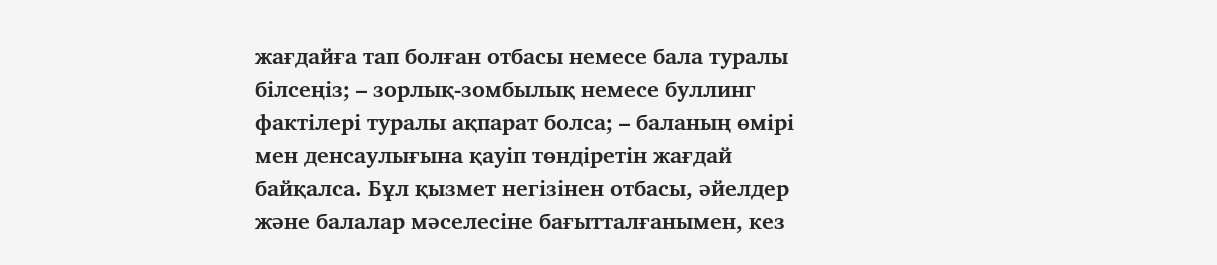жағдайға тап болған отбасы немесе бала туралы білсеңіз; – зорлық-зомбылық немесе буллинг фактілері туралы ақпарат болса; – баланың өмірі мен денсаулығына қауіп төндіретін жағдай байқалса. Бұл қызмет негізінен отбасы, әйелдер және балалар мәселесіне бағытталғанымен, кез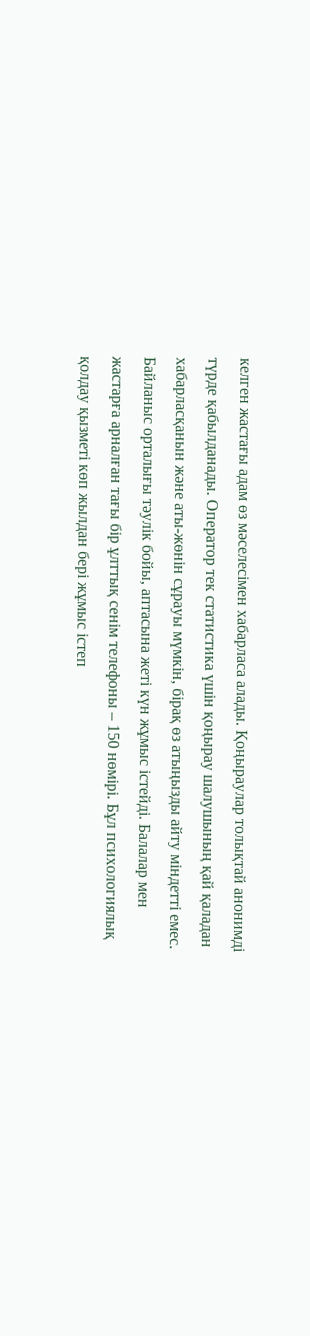келген жастағы адам өз мәселесімен хабарласа алады. Қоңыраулар толықтай анонимді түрде қабылданады. Оператор тек статистика үшін қоңырау шалушының қай қаладан хабарласқанын және аты-жөнін сұрауы мүмкін, бірақ өз атыңызды айту міндетті емес. Байланыс орталығы тәулік бойы, аптасына жеті күн жұмыс істейді. Балалар мен жастарға арналған тағы бір ұлттық сенім телефоны – 150 нөмірі. Бұл психологиялық қолдау қызметі көп жылдан бері жұмыс істеп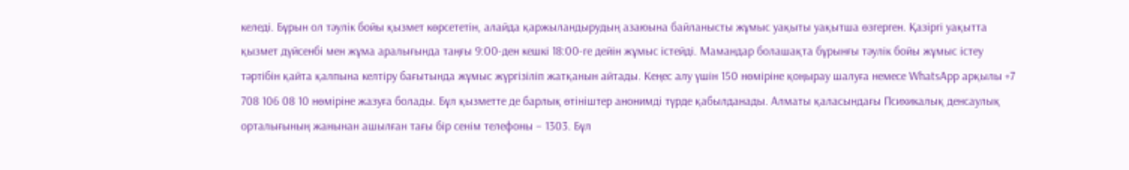келеді. Бұрын ол тәулік бойы қызмет көрсететін, алайда қаржыландырудың азаюына байланысты жұмыс уақыты уақытша өзгерген. Қазіргі уақытта қызмет дүйсенбі мен жұма аралығында таңғы 9:00-ден кешкі 18:00-ге дейін жұмыс істейді. Мамандар болашақта бұрынғы тәулік бойы жұмыс істеу тәртібін қайта қалпына келтіру бағытында жұмыс жүргізіліп жатқанын айтады. Кеңес алу үшін 150 нөміріне қоңырау шалуға немесе WhatsApp арқылы +7 708 106 08 10 нөміріне жазуға болады. Бұл қызметте де барлық өтініштер анонимді түрде қабылданады. Алматы қаласындағы Психикалық денсаулық орталығының жанынан ашылған тағы бір сенім телефоны – 1303. Бұл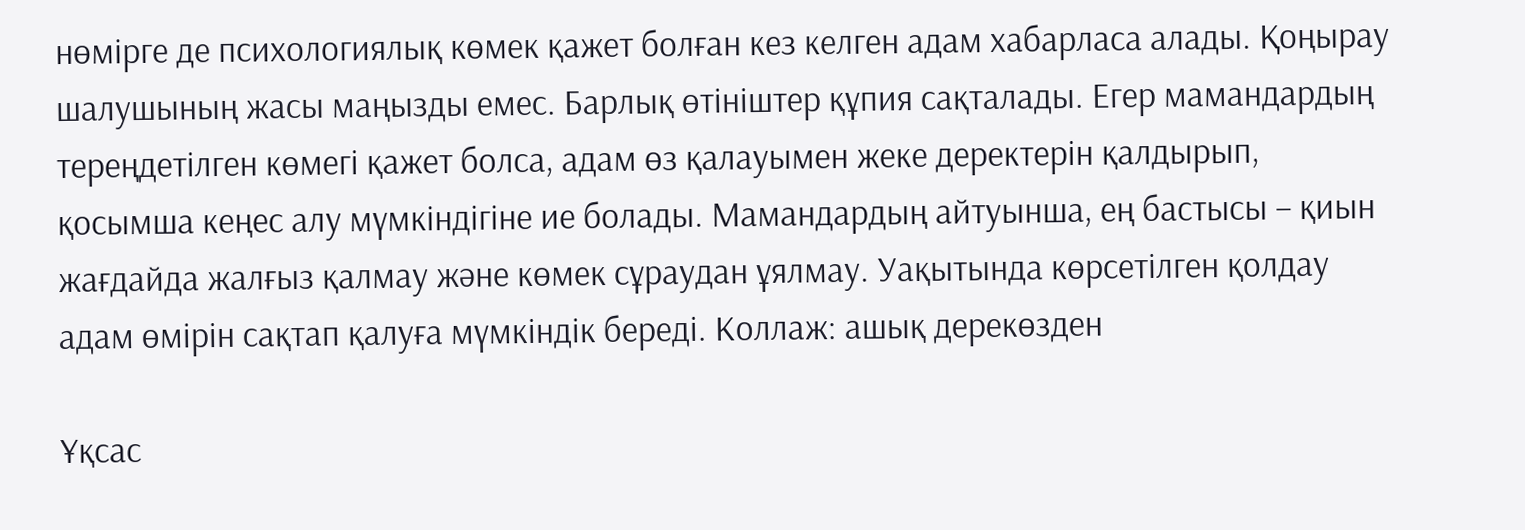нөмірге де психологиялық көмек қажет болған кез келген адам хабарласа алады. Қоңырау шалушының жасы маңызды емес. Барлық өтініштер құпия сақталады. Егер мамандардың тереңдетілген көмегі қажет болса, адам өз қалауымен жеке деректерін қалдырып, қосымша кеңес алу мүмкіндігіне ие болады. Мамандардың айтуынша, ең бастысы – қиын жағдайда жалғыз қалмау және көмек сұраудан ұялмау. Уақытында көрсетілген қолдау адам өмірін сақтап қалуға мүмкіндік береді. Коллаж: ашық дерекөзден

Ұқсас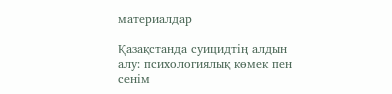материалдар

Қазақстанда суицидтің алдын алу: психологиялық көмек пен сенім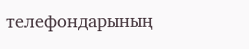телефондарының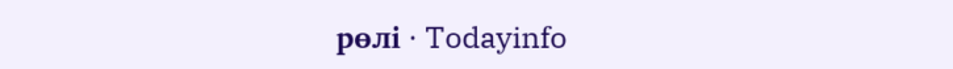рөлі · Todayinfo